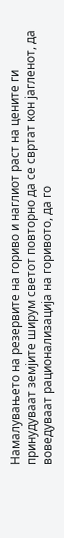Намалувањето на резервите на гориво и наглиот раст на цените ги принудуваат земјите ширум светот повторно да се свртат кон јагленот, да воведуваат рационализација на горивото, да го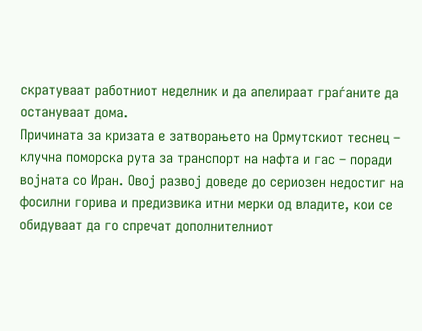скратуваат работниот неделник и да апелираат граѓаните да остануваат дома.
Причината за кризата е затворањето на Ормутскиот теснец – клучна поморска рута за транспорт на нафта и гас – поради војната со Иран. Овој развој доведе до сериозен недостиг на фосилни горива и предизвика итни мерки од владите, кои се обидуваат да го спречат дополнителниот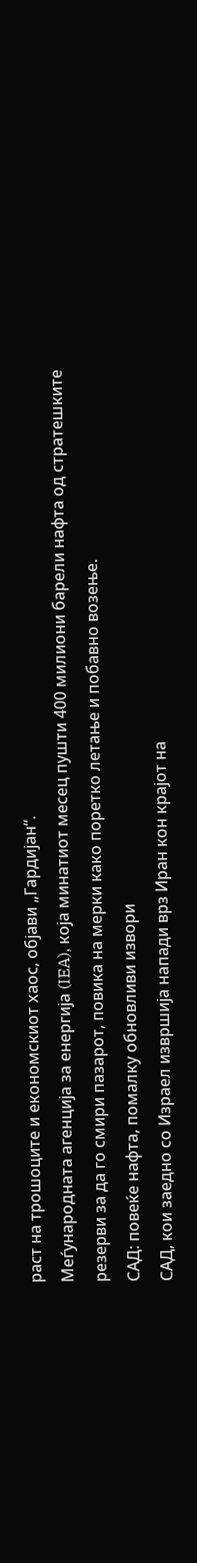раст на трошоците и економскиот хаос, објави „Гардијан“.
Меѓународната агенција за енергија (IEA), која минатиот месец пушти 400 милиони барели нафта од стратешките резерви за да го смири пазарот, повика на мерки како поретко летање и побавно возење.
САД: повеќе нафта, помалку обновливи извори
САД, кои заедно со Израел извршија напади врз Иран кон крајот на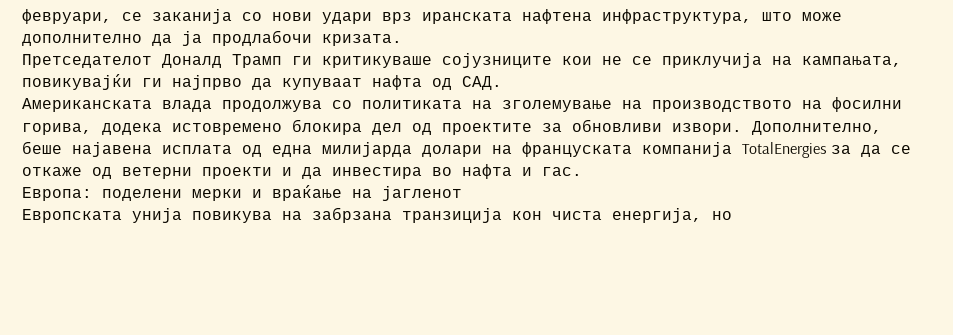февруари, се заканија со нови удари врз иранската нафтена инфраструктура, што може дополнително да ја продлабочи кризата.
Претседателот Доналд Трамп ги критикуваше сојузниците кои не се приклучија на кампањата, повикувајќи ги најпрво да купуваат нафта од САД.
Американската влада продолжува со политиката на зголемување на производството на фосилни горива, додека истовремено блокира дел од проектите за обновливи извори. Дополнително, беше најавена исплата од една милијарда долари на француската компанија TotalEnergies за да се откаже од ветерни проекти и да инвестира во нафта и гас.
Европа: поделени мерки и враќање на јагленот
Европската унија повикува на забрзана транзиција кон чиста енергија, но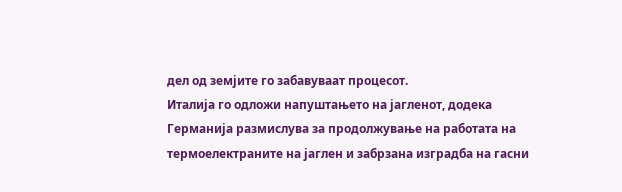дел од земјите го забавуваат процесот.
Италија го одложи напуштањето на јагленот, додека Германија размислува за продолжување на работата на термоелектраните на јаглен и забрзана изградба на гасни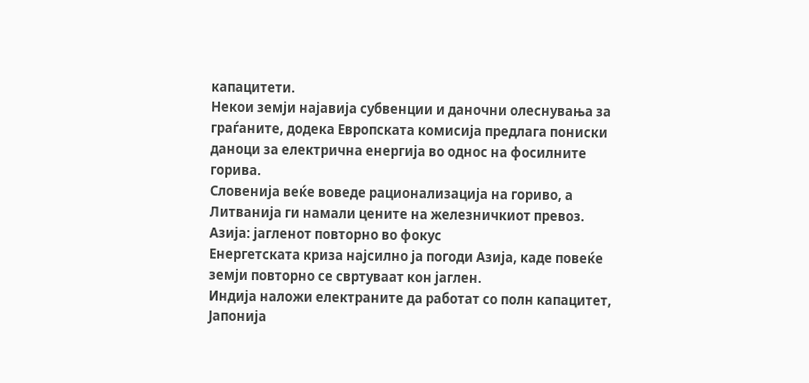капацитети.
Некои земји најавија субвенции и даночни олеснувања за граѓаните, додека Европската комисија предлага пониски даноци за електрична енергија во однос на фосилните горива.
Словенија веќе воведе рационализација на гориво, а Литванија ги намали цените на железничкиот превоз.
Азија: јагленот повторно во фокус
Енергетската криза најсилно ја погоди Азија, каде повеќе земји повторно се свртуваат кон јаглен.
Индија наложи електраните да работат со полн капацитет, Јапонија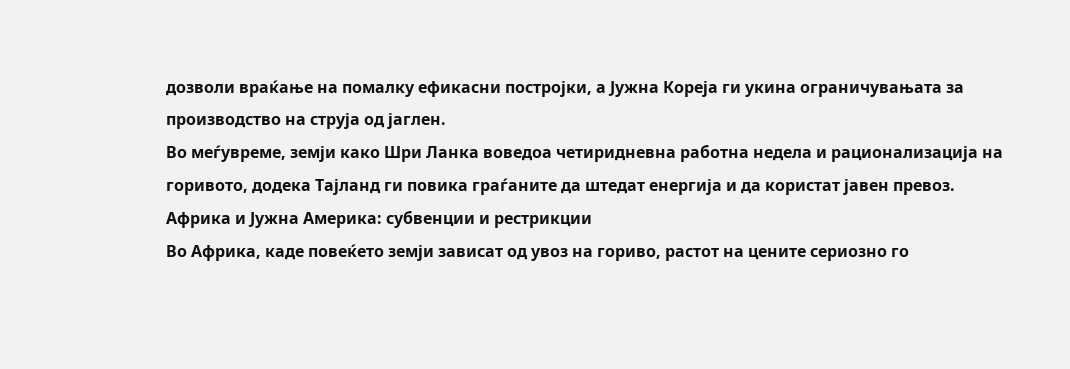дозволи враќање на помалку ефикасни постројки, а Јужна Кореја ги укина ограничувањата за производство на струја од јаглен.
Во меѓувреме, земји како Шри Ланка воведоа четиридневна работна недела и рационализација на горивото, додека Тајланд ги повика граѓаните да штедат енергија и да користат јавен превоз.
Африка и Јужна Америка: субвенции и рестрикции
Во Африка, каде повеќето земји зависат од увоз на гориво, растот на цените сериозно го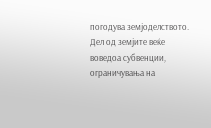погодува земјоделството. Дел од земјите веќе воведоа субвенции, ограничувања на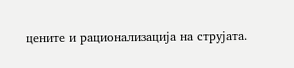цените и рационализација на струјата.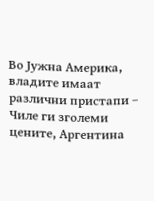Во Јужна Америка, владите имаат различни пристапи – Чиле ги зголеми цените, Аргентина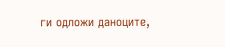ги одложи даноците,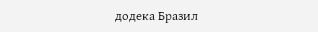додека Бразил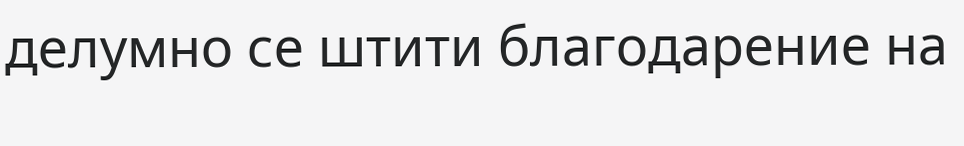делумно се штити благодарение на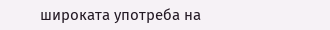широката употреба на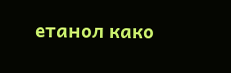етанол како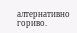алтернативно гориво.